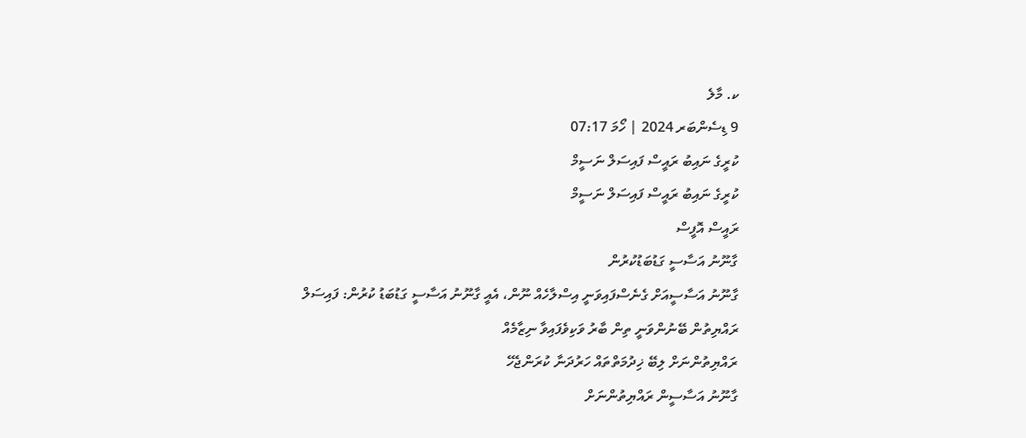ކ. މާލެ
9 ޑިސެންބަރ 2024 | ހޯމަ 07:17
ކުރީގެ ނައިބު ރައީސް ފައިސަލް ނަސީމް
ކުރީގެ ނައިބު ރައީސް ފައިސަލް ނަސީމް
ރައީސް އޮފީސް
ގާނޫނު އަސާސީ ގަޑުބަޑުކުރުން
ގާނޫނު އަސާސީއަށް ގެނެސްފައިވަނީ އިސްލާހެއް ނޫން، އެއީ ގާނޫނު އަސާސީ ގަޑުބަޑު ކުރުން: ފައިސަލް
ރައްޔިތުން ބޭނުންވަނީ ތިން ބާރު ވަކިވެފައިވާ ނިޒާމެއް
ރައްޔިތުންނަށް ލިބޭ ޚިދުމަތްތައް ހަރުދަނާ ކުރަންޖެހޭ
ގާނޫނު އަސާސީން ރައްޔިތުންނަށް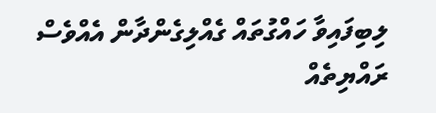ލިބިފައިވާ ހައްގުތައް ގެއްލިގެންދާން އެއްވެސް ރައްޔިތެއް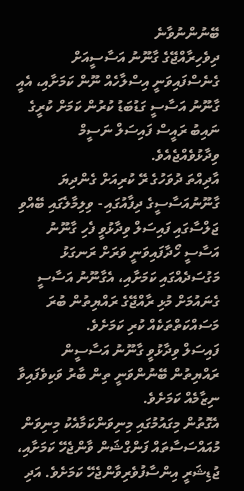ބޭނުންނުވާނެ
ދިވެހިރާއްޖޭގެ ގާނޫނު އަސާސީއަށް ގެނެސްފައިވަނީ އިސްލާހެއް ނޫން ކަމަށާއި، އެއީ ގާނޫނު އަސާސީ ގަޑުބަޑު ކުރުން ކަމަށް ކުރީގެ ނައިބު ރައީސް ފައިސަލް ނަސީމް ވިދާޅުވެއްޖެއެވެ.
އާދިއްތަ ދުވަހުގެ ރޭ ކުރިއަށް ގެންދިޔަ ގާނޫނުއަސާސީގެ ދިފާއުގައި - ވިލިމާލެގައި ބޭއްވި ޖަލްސާގައި ފައިސަލް ވިދާޅުވީ ފެހި ގާނޫނު އަސާސީ ހޯދާފައިވަނީ ވަރަށް ރަނގަޅު މަގުސަދެއްގައި ކަމަށާއި، އެގާނޫނު އަސާސީ ގެނައުމަށް މުޅި ރާއްޖޭގެ ރައްޔިތުން ބުރަ މަސައްކަތްތަކެއް ކުރި ކަމަށެވެ.
ފައިސަލް ވިދާޅުވީ ގާނޫނު އަސާސީން ރައްޔިތުން ބޭނުންވަނީ ތިން ބާރު ވަކިވެފައިވާ ނިޒާމެއް ކަމަށެވެ.
އެގޮތުން މިގައުމުގައި މިނިވަންކަމާއެކު މިނިވަން މުއައްސަސާތައް ފަންގްޝަން ވާންޖެހޭ ކަމަށާއި، ޖުޑިޝަރީ އިންސާފުވެރިވާންޖެހޭ ކަމަށެވެ. އަދި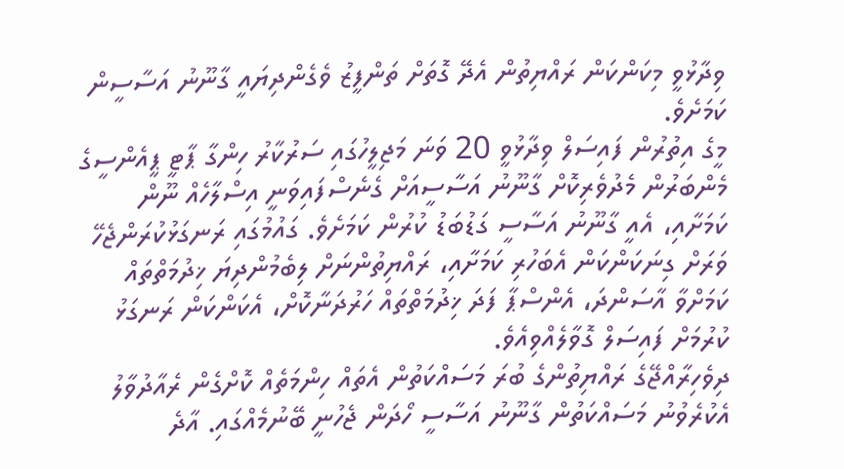ވިދާޅުވީ މިކަންކަން ރައްޔިތުން އެދޭ ގޮތަށް ތަންފީޒު ވެގެންދިޔައީ ގާނޫނު އަސާސީން ކަމަށެވެ.
މީގެ އިތުރުން ފައިސަލް ވިދާޅުވީ 20 ވަނަ މަޖިލީހުގައި ސަރުކާރު ހިންގާ ޕާޓީ ޕީއެންސީގެ މެންބަރުން މެދުވެރިކޮށް ގާނޫނު އަސާސީއަށް ގެނެސްފައިވަނީ އިސްލާހެއް ނޫން ކަމަށާއި، އެއީ ގާނޫނު އަސާސީ ގަޑުބަޑު ކުރުން ކަމަށެވެ. ގައުމުގައި ރަނގަޅުކުރަންޖެހޭ ވަރަށް ގިނަކަންކަން އެބަހުރި ކަމަށާއި، ރައްޔިތުންނަށް ލިބެމުންދިޔަ ޚިދުމަތްތައް ކަމަށްވާ އާސަންދަ، އެންސްޕާ ފަދަ ޚިދުމަތްތައް ހަރުދަނާކޮށް، އެކަންކަން ރަނގަޅު ކުރުމަށް ފައިސަލް ގޮވާލެއްވިއެވެ.
ދިވެހިރާއްޖޭގެ ރައްޔިތުންގެ ބުރަ މަސައްކަތުން އެތައް ހިންމަތެއް ކޮށްގެން ރެއާދުވާލު އެކުރެވުނު މަސައްކަތުން ގާނޫނު އަސާސީ ހޯދަން ޖެހުނީ ބޭނުމެއްގައި. އާދެ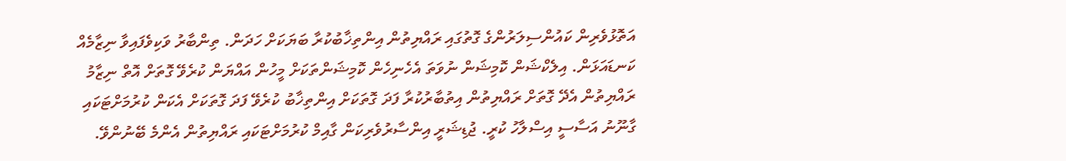އަތޮޅުވެރިން ކައުންސިލަރުންގެ ގޮތުގައި ރައްޔިތުން އިންތިޚާބުކުރާ ބަޔަކަށް ހަދަން. ތިންބާރު ވަކިވެފައިވާ ނިޒާމެއް ކަނޑައަޅަން. އިލެކްޝަން ކޮމިޝަން ނުވަތަ އެހެނިހެން ކޮމިޝަންތަކަށް މީހުން އައްޔަން ކުރެވޭ ގޮތަށް އޮތް ނިޒާމު ރައްޔިތުން އެދޭ ގޮތަށް ރައްޔިތުން އިތުބާރުކުރާ ފަދަ ގޮތަކަށް އިންތިޚާބު ކުރެވޭ ފަދަ ގޮތަކަށް އެކަން ކުރުމަށްޓަކައި ގާނޫނު އަސާސީ އިސްލާހު ކުރީ. ޖުޑިޝަރީ އިންސާރުވެރިކަން ގާއިމް ކުރުމަށްޓަކައި ރައްޔިތުން އެންމެ ބޭނުންވޭ.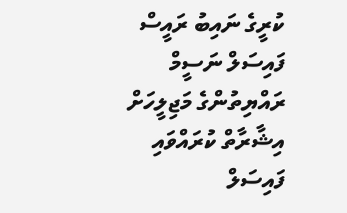ކުރީގެ ނައިބު ރައީސް ފައިސަލް ނަސީމް
ރައްޔިތުންގެ މަޖިލީހަށް އިޝާރާތް ކުރައްވައި ފައިސަލް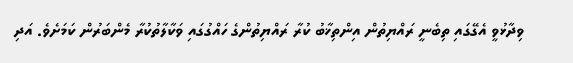ވިދާޅުވީ އެގޭގައި ތިބެނީ ރައްޔިތުން އިންތިޚާބު ކުރާ ރައްޔިތުންގެ ހައްގުގައި ވަކާލާތުކުރާ މެންބަރުން ކަމަށެވެ. އަދި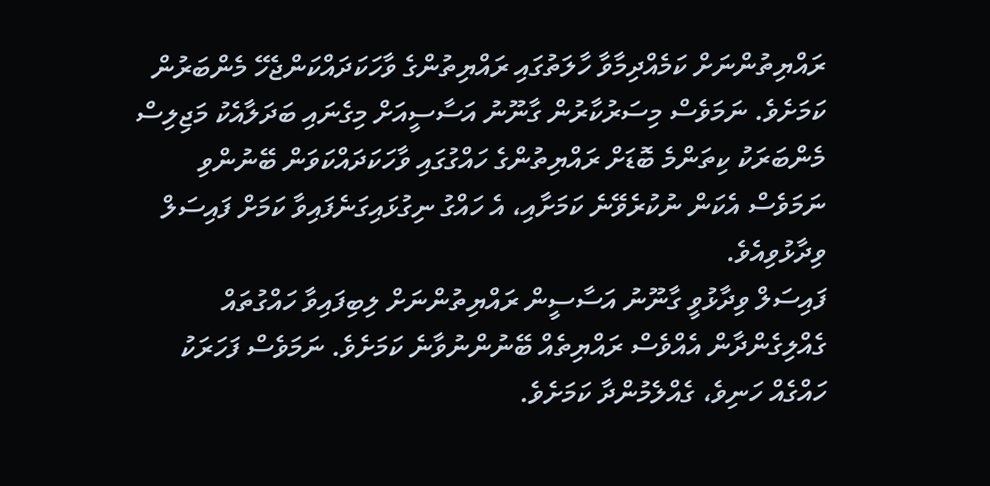ރައްޔިތުންނަށް ކަމެއްދިމާވާ ހާލަތުގައި ރައްޔިތުންގެ ވާހަކަދައްކަންޖެހޭ މެންބަރުން ކަމަށެވެ. ނަމަވެސް މިސަރުކާރުން ގާނޫނު އަސާސީއަށް މިގެނައި ބަދަލާއެކު މަޖިލިސް މެންބަރަކު ކިތަންމެ ބޮޑަށް ރައްޔިތުންގެ ހައްގުގައި ވާހަކަދައްކަވަން ބޭނުންވި ނަމަވެސް އެކަން ނުކުރެވޭނެ ކަމަށާއި، އެ ހައްގު ނިގުޅައިގަނެފައިވާ ކަމަށް ފައިސަލް ވިދާޅުވިއެވެ.
ފައިސަލް ވިދާޅުވީ ގާނޫނު އަސާސީން ރައްޔިތުންނަށް ލިބިފައިވާ ހައްގުތައް ގެއްލިގެންދާން އެއްވެސް ރައްޔިތެއް ބޭނުންނުވާނެ ކަމަށެވެ. ނަމަވެސް ފަހަރަކު ހައްގެއް ހަނިވެ، ގެއްލެމުންދާ ކަމަށެވެ.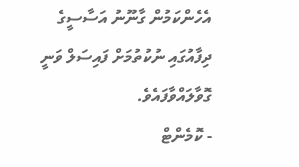އެހެންކަމުން ގާނޫނު އަސާސީގެ ދިފާއުގައި ނުކުތުމަށް ފައިސަލް ވަނީ ގޮވާލައްވާފައެވެ.
- ކޮމެންޓް